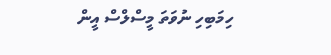ހިމަބިހި ނުވަތަ މީސްލްސް އީން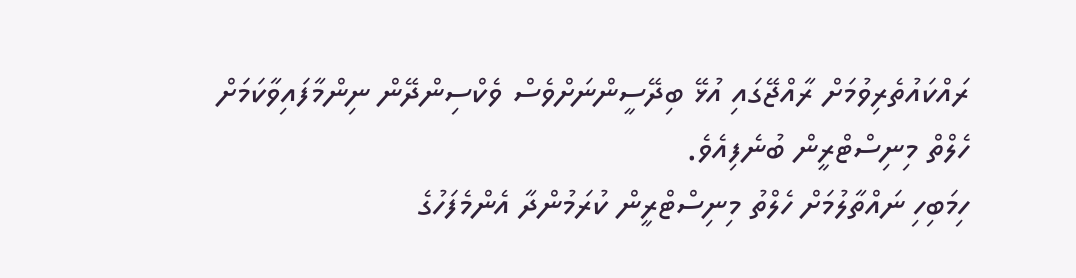ރައްކައުތެރިވުމަށް ރާއްޖޭގައި އުޅޭ ބިދޭސީންނަށްވެސް ވެކްސިންދޭން ނިންމާފައިވާކަމަށް ހެލްތް މިނިސްޓްރީން ބުނެފިއެވެ.
ހިމަބިހި ނައްތާލުމަށް ހެލްތު މިނިސްޓްރީން ކުރަމުންދާ އެންމެފަހުގެ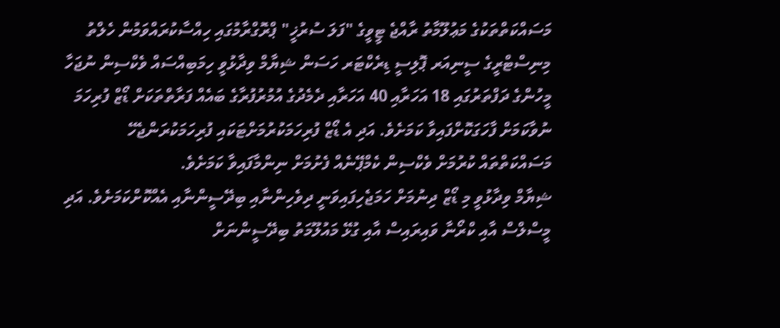މަސައްކަތްތަކުގެ މަޢުލޫމާތު ރާއްޖެ ޓީވީގެ "ފަލަ ސުރުޚީ" ޕްރޮގްރާމުގައި ހިއްސާކުރައްވަމުން ހެލްތު މިނިސްޓްރީގެ ސީނިއަރ ޕޮލިސީ ޑިރެކްޓަރ ހަސަން ޝިޔާމް ވިދާޅުވީ ހިމަބިއްސައް ވެކްސިން ނުޖަހާ މީހުންގެ ދަފްތަރުގައި 18 އަހަރާއި 40 އަހަރާއި ދެމެދުގެ އުމުރުފުރާގެ ބައެއް ފަރާތްތަކަށް ޑޯޒް ފުރިހަމަ ނުވާކަމަށް ފާހަގަކޮށްފައިވާ ކަމަށެވެ. އަދި އެ ޑޯޒް ފުރިހަމަކުރުމަށްޓަކައި ފުރިހަމަކުރަންޖެހޭ މަސައްކަތްތައް ކުރުމަށް ވެކްސިން ކެމްޕޭނެއް ފެށުމަށް ނިންމާފައިވާ ކަމަށެވެ.
ޝިޔާމް ވިދާޅުވީ މި ޑޯޒް ދިނުމަށް ހަމަޖެހިފައިވަނީ ދިވެހިންނާއި ބިދޭސީންނާއި އެއްކޮށްކަމަށެވެ. އަދި މީސްލްސް އާއި ކްރޯނާ ވައިރައިސް އާއި ގުޅޭ މައުލޫމަތު ބިދޭސީންނަށް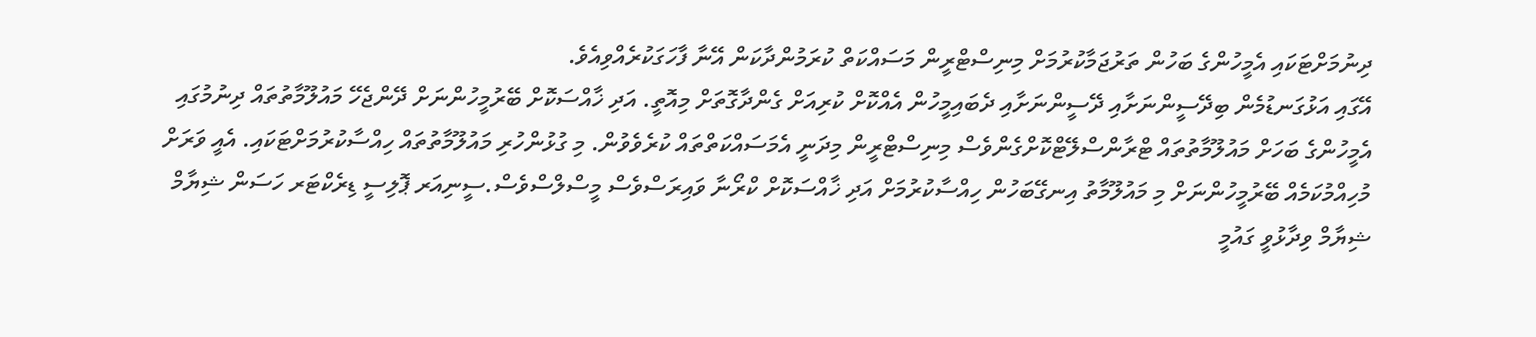ދިނުމަށްޓަކައި އެމީހުންގެ ބަހުން ތަރުޖަމާކުރުމަށް މިނިސްޓްރީން މަސައްކަތް ކުރަމުންދާކަން އޭނާ ފާހަގަކުރެއްވިއެވެ.
އޭގައި އަޅުގަނޑުމެން ބިދޭސީންނަށާއި ދޭސީންނަށާއި ދެބައިމީހުން އެއްކޮށް ކުރިއަށް ގެންދާގޮތަށް މިއޮތީ. އަދި ޚާއްސަކޮށް ބޭރުމީހުންނަށް ދޭންޖެހޭ މައުލޫމާތުތައް ދިނުމުގައި އެމީހުންގެ ބަހަށް މައުލޫމާތުތައް ޓްރާންސްލޭޓްކޮށްގެންވެސް މިނިސްޓްރީން މިދަނީ އެމަސައްކަތްތައް ކުރެވެވުން. މި ގުޅުންހުރި މައުލޫމާތުތައް ހިއްސާކުރުމަށްޓަކައި. އެއީ ވަރަށް މުހިއްމުކަމެއް ބޭރުމީހުންނަށް މި މައުލޫމާތު އިނގޭބަހުން ހިއްސާކުރުމަށް އަދި ޚާއްސަކޮށް ކްރޯނާ ވައިރަސްވެސް މީސްލްސްވެސް.ސީނިއަރ ޕޮލިސީ ޑިރެކްޓަރ ހަސަން ޝިޔާމް
ޝިޔާމް ވިދާޅުވީ ގައުމީ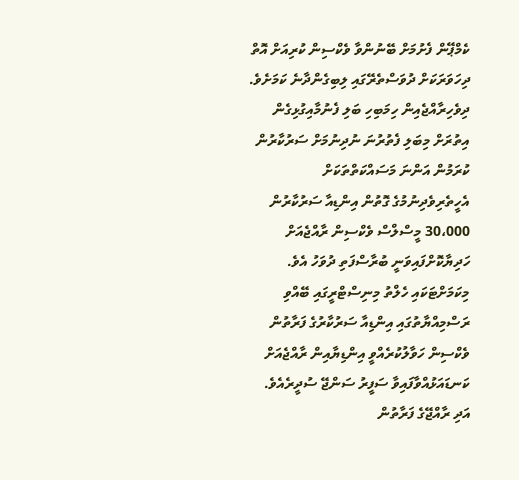ކެމްޕޭން ފެށުމަށް ބޭނުންވާ ވެކްސިން ކުރިއަށް އޮތް ދިހަވަރަކަށް ދުވަސްތެރޭގައި ލިބިގެންދާނެ ކަމަށެވެ.
ދިވެހިރާއްޖެއިން ހިމަބިހި ބަލި ފެނުމާއިގުޅިގެން އިތުރަށް މިބަލި ފެތުރުނަ ނުދިނުމަށް ސަރުކާރުން ކުރަމުން އަންނަ މަސައްކަތްތަކަށް އެހީތެރިވެދިނުމުގެ ގޮތުން އިންޑިއާ ސަރުކާރުން 30،000 މީސްލްސް ވެކްސިން ރާއްޖެއަށް ހަދިޔާކޮށްފައިވަނީ ބުރާސްފަތި ދުވަހު އެވެ.
މިކަމަށްޓަކައި ހެލްތު މިނިސްޓްރީގައި ބޭއްވި ރަސްމިއްޔާތުގައި އިންޑިއާ ސަރުކާރުގެ ފަރާތުން ވެކްސިން ހަވާލުކުރެއްވީ އިންޑިޔާއިން ރާއްޖެއަށް ކަނޑައަޅުއްވާފައިވާ ސަފީރު ސަންޖޭ ސުދީރެއެވެ. އަދި ރާއްޖޭގެ ފަރާތުން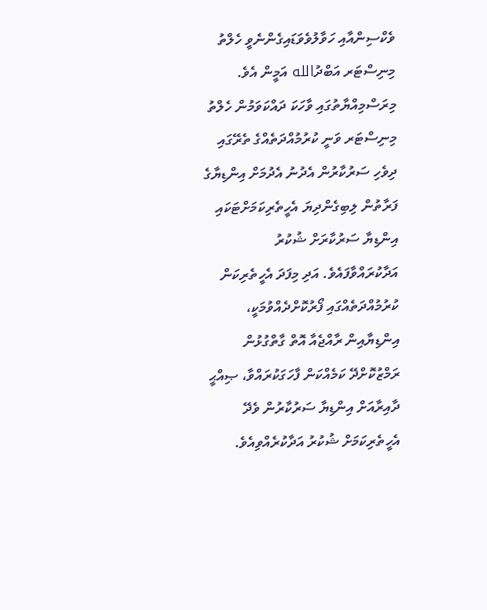ވެކްސިންއާއި ހަވާލުވެވަޑައިގެންނެވީ ހެލްތު މިނިސްޓަރ އަބްދުالله އަމީން އެވެ.
މިރަސްމިއްޔާތުގައި ވާހަކަ ދައްކަވަމުން ހެލްތު މިނިސްޓަރ ވަނީ ކުރުމުއްދަތެއްގެ ތެރޭގައި ދިވެހި ސަރުކާރުން އެދުނު އެދުމަށް އިންޑިޔާގެ ފަރާތުން ލިބިގެންދިޔަ އެހީތެރިކަމަށްޓަކައި އިންޑިޔާ ސަރުކާރަށް ޝުކުރު އަދާކުރައްވާފައެވެ. އަދި މިފަދަ އެހީތެރިކަން ކުރުމުއްދަތެއްގައި ފޯރުކޮށްދެއްވުމަކީ، އިންޑިޔާއިން ރާއްޖެއާ އޮތް ގާތްގުޅުން ރަމްޒުކޮށްދޭ ކަމެއްކަން ފާހަގަކުރައްވާ، ޞިއްޙީ ދާއިރާއަށް އިންޑިޔާ ސަރުކާރުން ވެދޭ އެހީތެރިކަމަށް ޝުކުރު އަދާކުރެއްވިއެވެ.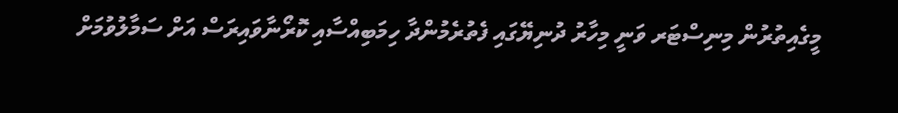މީގެއިތުރުން މިނިސްޓަރ ވަނީ މިހާރު ދުނިޔޭގައި ފެތުރެމުންދާ ހިމަބިއްސާއި ކޮރޯނާވައިރަސް އަށް ސަމާލުވުމަށް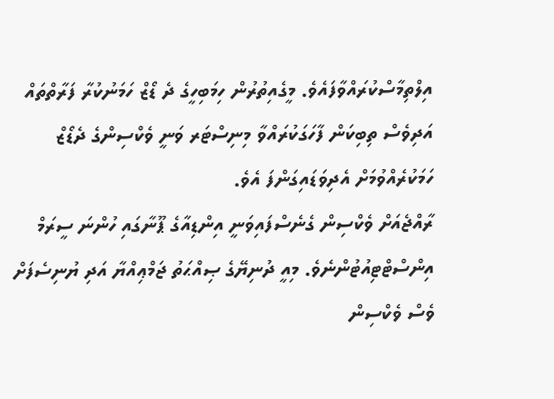އިލްތިމާސްކުރައްވާފައެވެ. މީގެއިތުރުން ހިމަބިހީގެ ދެ ޑޯޒް ހަމަނުކުރާ ފަރާތްތައް އަދިވެސް ތިބިކަން ފާހަގަކުރައްވާ މިނިސްޓަރ ވަނީ ވެކްސިންގެ ދެޑޯޒް ހަމަކުރެއްވުމަށް އެދިވަޑައިގަންފަ އެވެ.
ރާއްޖެއަށް ވެކްސިން ގެނެސްފައިވަނީ އިންޑިއާގެ ޕޫނާގައި ހުންނަ ސީރަމް އިންސްޓްޓިއުޓުންނެވެ. މިއީ ދުނިޔޭގެ ޞިއްޙަތު ޖަމްޢިއްޔާ އަދި ޔުނިސެފަށް ވެސް ވެކްސިން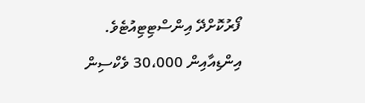ފޯރުކޮށްދޭ އިންސްޓިޓިއުޓެވެ.
އިންޑިއާއިން 30،000 ވެކްސިން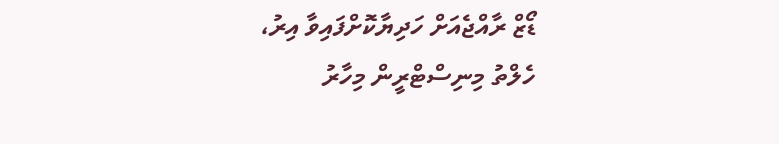ޑޯޒް ރާއްޖެއަށް ހަދިޔާކޮށްފައިވާ އިރު، ހެލްތު މިނިސްޓްރީން މިހާރު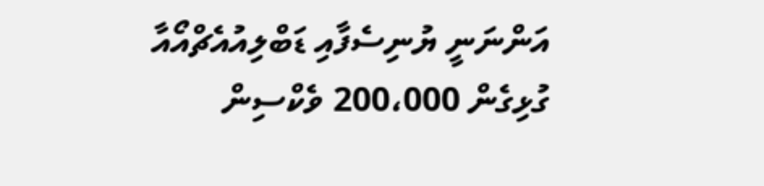އަންނަނީ ޔުނިސެފާއި ޑަބްލިއުއެޗްއޯއާ ގުޅިގެން 200،000 ވެކްސިން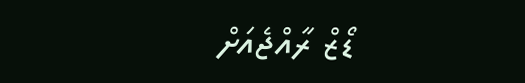ޑޯޒް ރާއްޖެއަށް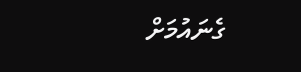ގެނައުމަށް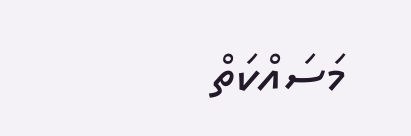މަސައްކަތް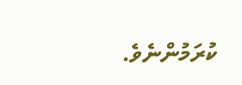ކުރަމުންނެވެ.